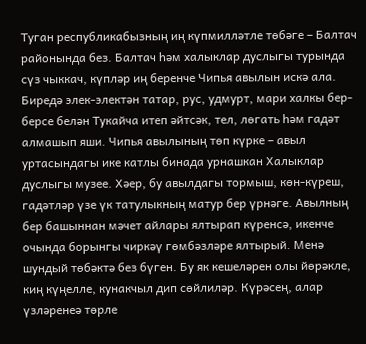Туган республикабызның иң күпмилләтле төбәге – Балтач районында без. Балтач һәм халыклар дуслыгы турында сүз чыккач, күпләр иң беренче Чипья авылын искә ала. Биредә элек-электән татар, рус, удмурт, мари халкы бер-берсе белән Тукайча итеп әйтсәк, тел, лөгать һәм гадәт алмашып яши. Чипья авылының төп күрке – авыл уртасындагы ике катлы бинада урнашкан Халыклар дуслыгы музее. Хәер, бу авылдагы тормыш, көн-күреш, гадәтләр үзе үк татулыкның матур бер үрнәге. Авылның бер башыннан мәчет айлары ялтырап күренсә, икенче очында борынгы чиркәү гөмбәзләре ялтырый. Менә шундый төбәктә без бүген. Бу як кешеләрен олы йөрәкле, киң күңелле, кунакчыл дип сөйлиләр. Күрәсең, алар үзләренеә төрле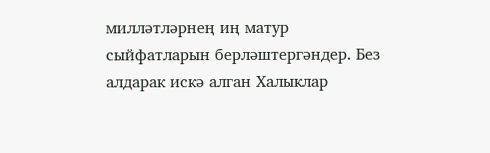милләтләрнең иң матур сыйфатларын берләштергәндер. Без алдарак искә алган Халыклар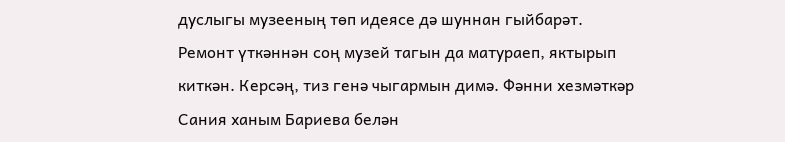дуслыгы музееның төп идеясе дә шуннан гыйбарәт. Ремонт үткәннән соң музей тагын да матураеп, яктырып киткән. Керсәң, тиз генә чыгармын димә. Фәнни хезмәткәр Сания ханым Бариева белән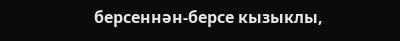берсеннән-берсе кызыклы,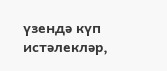үзендә күп истәлекләр,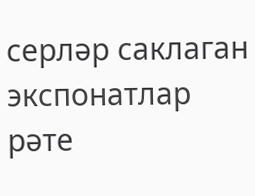серләр саклаган экспонатлар рәте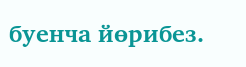буенча йөрибез.